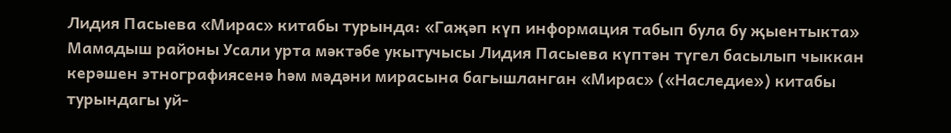Лидия Пасыева «Мирас» китабы турында: «Гаҗәп күп информация табып була бу җыентыкта»
Мамадыш районы Усали урта мәктәбе укытучысы Лидия Пасыева күптән түгел басылып чыккан керәшен этнографиясенә һәм мәдәни мирасына багышланган «Мирас» («Наследие») китабы турындагы уй-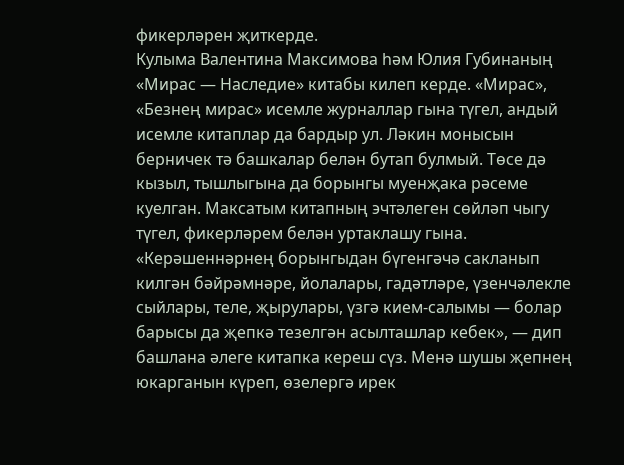фикерләрен җиткерде.
Кулыма Валентина Максимова һәм Юлия Губинаның «Мирас — Наследие» китабы килеп керде. «Мирас», «Безнең мирас» исемле журналлар гына түгел, андый исемле китаплар да бардыр ул. Ләкин монысын берничек тә башкалар белән бутап булмый. Төсе дә кызыл, тышлыгына да борынгы муенҗака рәсеме куелган. Максатым китапның эчтәлеген сөйләп чыгу түгел, фикерләрем белән уртаклашу гына.
«Керәшеннәрнең борынгыдан бүгенгәчә сакланып килгән бәйрәмнәре, йолалары, гадәтләре, үзенчәлекле сыйлары, теле, җырулары, үзгә кием-салымы — болар барысы да җепкә тезелгән асылташлар кебек», — дип башлана әлеге китапка кереш сүз. Менә шушы җепнең юкарганын күреп, өзелергә ирек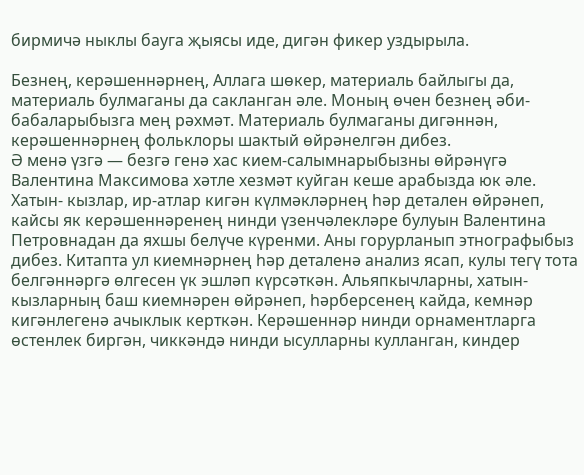бирмичә ныклы бауга җыясы иде, дигән фикер уздырыла.

Безнең, керәшеннәрнең, Аллага шөкер, материаль байлыгы да, материаль булмаганы да сакланган әле. Моның өчен безнең әби-бабаларыбызга мең рәхмәт. Материаль булмаганы дигәннән, керәшеннәрнең фольклоры шактый өйрәнелгән дибез.
Ә менә үзгә — безгә генә хас кием-салымнарыбызны өйрәнүгә Валентина Максимова хәтле хезмәт куйган кеше арабызда юк әле. Хатын- кызлар, ир-атлар кигән күлмәкләрнең һәр детален өйрәнеп, кайсы як керәшеннәренең нинди үзенчәлекләре булуын Валентина Петровнадан да яхшы белүче күренми. Аны горурланып этнографыбыз дибез. Китапта ул киемнәрнең һәр деталенә анализ ясап, кулы тегү тота белгәннәргә өлгесен үк эшләп күрсәткән. Альяпкычларны, хатын-кызларның баш киемнәрен өйрәнеп, һәрберсенең кайда, кемнәр кигәнлегенә ачыклык керткән. Керәшеннәр нинди орнаментларга өстенлек биргән, чиккәндә нинди ысулларны кулланган, киндер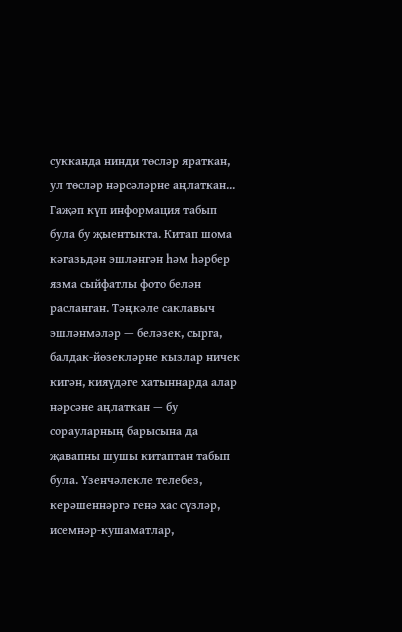сукканда нинди төсләр яраткан, ул төсләр нәрсәләрне аңлаткан... Гаҗәп күп информация табып була бу җыентыкта. Китап шома кәгазьдән эшләнгән һәм һәрбер язма сыйфатлы фото белән расланган. Тәңкәле саклавыч эшләнмәләр — беләзек, сырга, балдак-йөзекләрне кызлар ничек кигән, кияүдәге хатыннарда алар нәрсәне аңлаткан — бу сорауларның барысына да җавапны шушы китаптан табып була. Үзенчәлекле телебез, керәшеннәргә генә хас сүзләр, исемнәр-кушаматлар,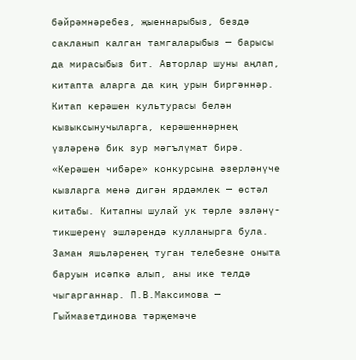бәйрәмнәребез, җыеннарыбыз, бездә сакланып калган тамгаларыбыз — барысы да мирасыбыз бит. Авторлар шуны аңлап, китапта аларга да киң урын биргәннәр.
Китап керәшен культурасы белән кызыксынучыларга, керәшеннәрнең үзләренә бик зур мәгълүмат бирә. «Керәшен чибәре» конкурсына әзерләнүче кызларга менә дигән ярдәмлек — өстәл китабы. Китапны шулай ук төрле эзләнү-тикшеренү эшләрендә кулланырга була. Заман яшьләренең туган телебезне оныта баруын исәпкә алып, аны ике телдә чыгарганнар. П.В.Максимова — Гыймазетдинова тәрҗемәче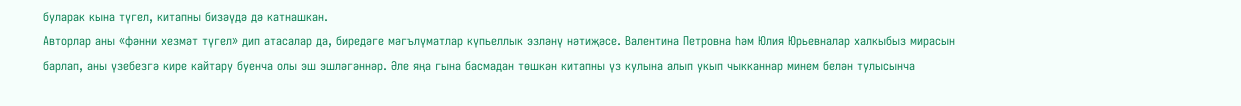буларак кына түгел, китапны бизәүдә дә катнашкан.
Авторлар аны «фәнни хезмәт түгел» дип атасалар да, биредәге мәгълүматлар күпьеллык эзләнү нәтиҗәсе. Валентина Петровна һәм Юлия Юрьевналар халкыбыз мирасын барлап, аны үзебезгә кире кайтару буенча олы эш эшләгәннәр. Әле яңа гына басмадан төшкән китапны үз кулына алып укып чыкканнар минем белән тулысынча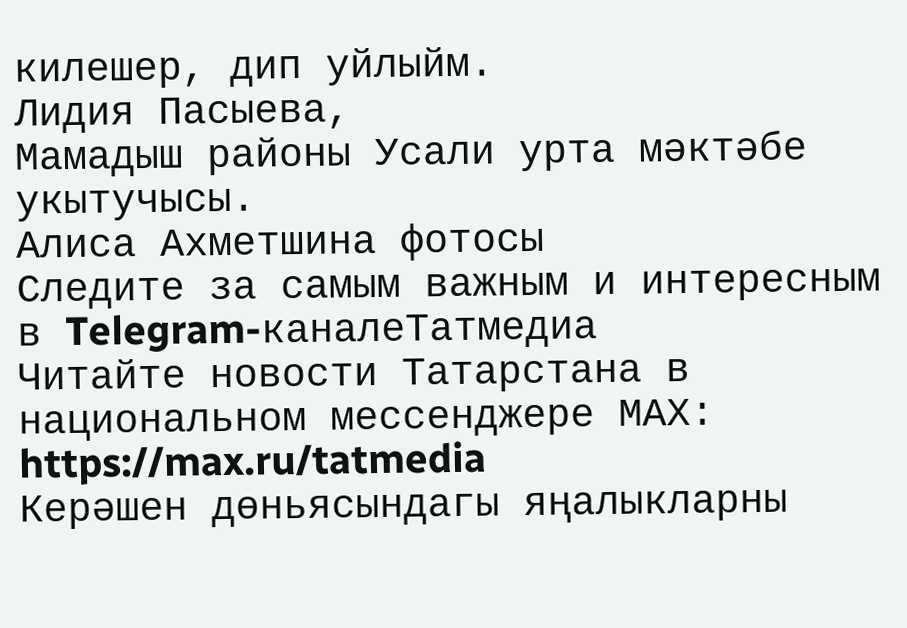килешер, дип уйлыйм.
Лидия Пасыева,
Мамадыш районы Усали урта мәктәбе укытучысы.
Алиса Ахметшина фотосы
Следите за самым важным и интересным в Telegram-каналеТатмедиа
Читайте новости Татарстана в национальном мессенджере MАХ: https://max.ru/tatmedia
Керәшен дөньясындагы яңалыкларны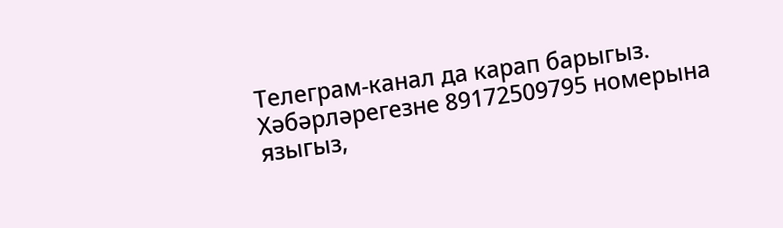Телеграм-канал да карап барыгыз.
Хәбәрләрегезне 89172509795 номерына языгыз,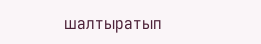шалтыратып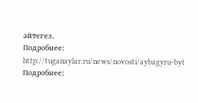әйтегез.
Подробнее: http://tuganaylar.ru/news/novosti/aybagyru-byt
Подробнее: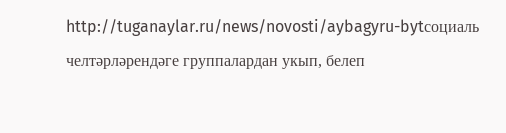http://tuganaylar.ru/news/novosti/aybagyru-bytсоциаль челтәрләрендәге группалардан укып, белеп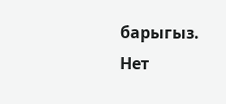барыгыз.
Нет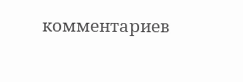комментариев